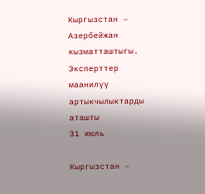Кыргызстан – Азербейжан кызматташтыгы. Эксперттер маанилүү артыкчылыктарды аташты
31 июль

Кыргызстан –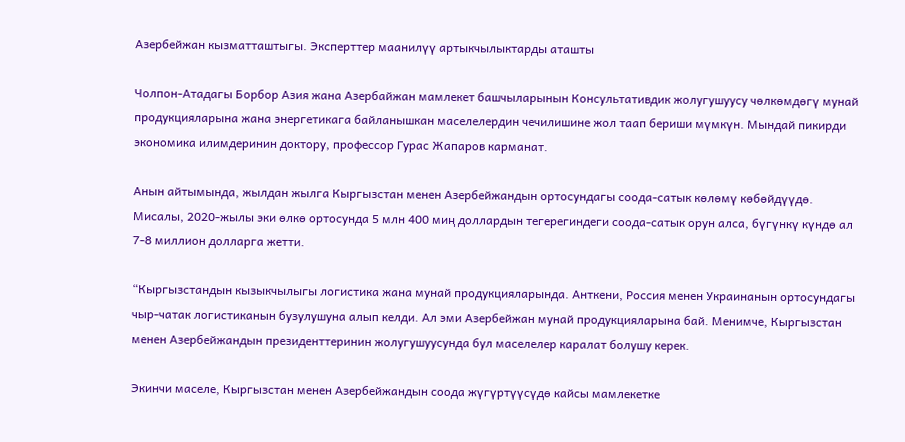Азербейжан кызматташтыгы. Эксперттер маанилүү артыкчылыктарды аташты

Чолпон-Атадагы Борбор Азия жана Азербайжан мамлекет башчыларынын Консультативдик жолугушуусу чөлкөмдөгү мунай продукцияларына жана энергетикага байланышкан маселелердин чечилишине жол таап бериши мүмкүн. Мындай пикирди экономика илимдеринин доктору, профессор Гурас Жапаров карманат.

Анын айтымында, жылдан жылга Кыргызстан менен Азербейжандын ортосундагы соода-сатык көлөмү көбөйдүүдө. Мисалы, 2020-жылы эки өлкө ортосунда 5 млн 400 миң доллардын тегерегиндеги соода-сатык орун алса, бүгүнкү күндө ал 7-8 миллион долларга жетти.

“Кыргызстандын кызыкчылыгы логистика жана мунай продукцияларында. Анткени, Россия менен Украинанын ортосундагы чыр-чатак логистиканын бузулушуна алып келди. Ал эми Азербейжан мунай продукцияларына бай. Менимче, Кыргызстан менен Азербейжандын президенттеринин жолугушуусунда бул маселелер каралат болушу керек.

Экинчи маселе, Кыргызстан менен Азербейжандын соода жүгүртүүсүдө кайсы мамлекетке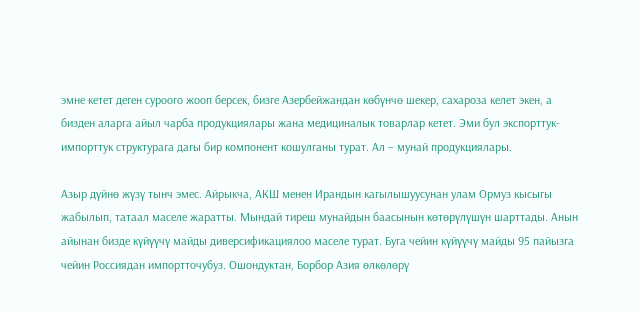эмне кетет деген суроого жооп берсек, бизге Азербейжандан көбүнчө шекер, сахароза келет экен, а бизден аларга айыл чарба продукциялары жана медициналык товарлар кетет. Эми бул экспорттук-импорттук структурага дагы бир компонент кошулганы турат. Ал – мунай продукциялары.

Азыр дүйнө жүзү тынч эмес. Айрыкча, АКШ менен Ирандын кагылышуусунан улам Ормуз кысыгы жабылып, татаал маселе жаратты. Мындай тиреш мунайдын баасынын көтөрүлүшүн шарттады. Анын айынан бизде күйүүчү майды диверсификациялоо маселе турат. Буга чейин күйүүчү майды 95 пайызга чейин Россиядан импортточубуз. Ошондуктан, Борбор Азия өлкөлөрү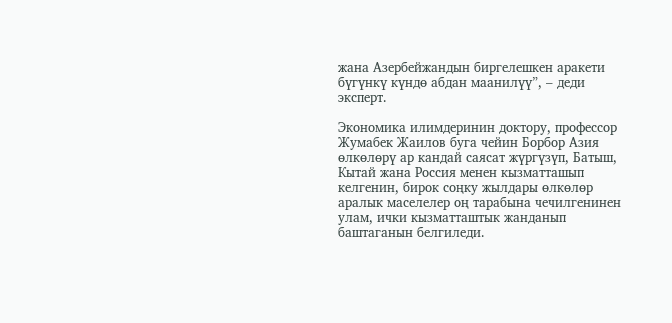жана Азербейжандын биргелешкен аракети бүгүнкү күндө абдан маанилүү”, – деди эксперт.

Экономика илимдеринин доктору, профессор Жумабек Жаилов буга чейин Борбор Азия өлкөлөрү ар кандай саясат жүргүзүп, Батыш, Кытай жана Россия менен кызматташып келгенин, бирок соңку жылдары өлкөлөр аралык маселелер оң тарабына чечилгенинен улам, ички кызматташтык жанданып баштаганын белгиледи.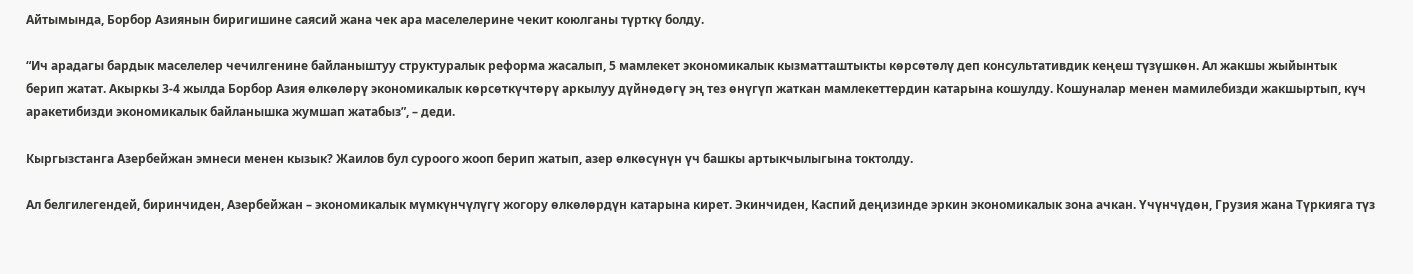Айтымында, Борбор Азиянын биригишине саясий жана чек ара маселелерине чекит коюлганы түрткү болду.

“Ич арадагы бардык маселелер чечилгенине байланыштуу структуралык реформа жасалып, 5 мамлекет экономикалык кызматташтыкты көрсөтөлү деп консультативдик кеңеш түзүшкөн. Ал жакшы жыйынтык берип жатат. Акыркы 3-4 жылда Борбор Азия өлкөлөрү экономикалык көрсөткүчтөрү аркылуу дүйнөдөгү эң тез өнүгүп жаткан мамлекеттердин катарына кошулду. Кошуналар менен мамилебизди жакшыртып, күч аракетибизди экономикалык байланышка жумшап жатабыз”, – деди.

Кыргызстанга Азербейжан эмнеси менен кызык? Жаилов бул суроого жооп берип жатып, азер өлкөсүнүн үч башкы артыкчылыгына токтолду.

Ал белгилегендей, биринчиден, Азербейжан – экономикалык мүмкүнчүлүгү жогору өлкөлөрдүн катарына кирет. Экинчиден, Каспий деңизинде эркин экономикалык зона ачкан. Үчүнчүдөн, Грузия жана Түркияга түз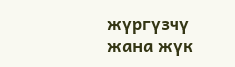жүргүзчү жана жүк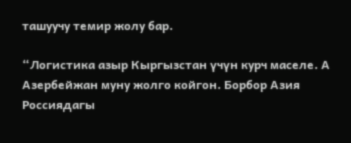ташуучу темир жолу бар.

“Логистика азыр Кыргызстан үчүн курч маселе. А Азербейжан муну жолго койгон. Борбор Азия Россиядагы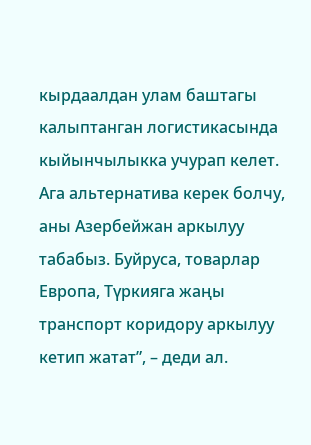кырдаалдан улам баштагы калыптанган логистикасында кыйынчылыкка учурап келет. Ага альтернатива керек болчу, аны Азербейжан аркылуу табабыз. Буйруса, товарлар Европа, Түркияга жаңы транспорт коридору аркылуу кетип жатат”, – деди ал.